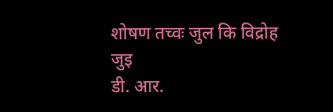शोषण तच्वः जुल कि विद्रोह जुइ
डी. आर.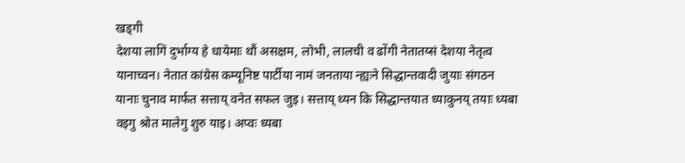खड्गी
देशया लागिं दुर्भाग्य हे धायेमाः थौं असक्षम, लोभी, लालची व ढोंगी नेतातय्सं देशया नेतृत्व यानाच्वन। नेतात कांग्रेस कम्यूनिष्ट पार्टीया नामं जनताया न्ह्यःने सिद्धान्तवादी जुयाः संगठन यानाः चुनाव मार्फत सत्ताय् वनेत सफल जुइ। सत्ताय् थ्यन कि सिद्धान्तयात ध्याकुनय् तयाः ध्यबा वइगु श्रोत मालेगु शुरु याइ। अप्वः ध्यबा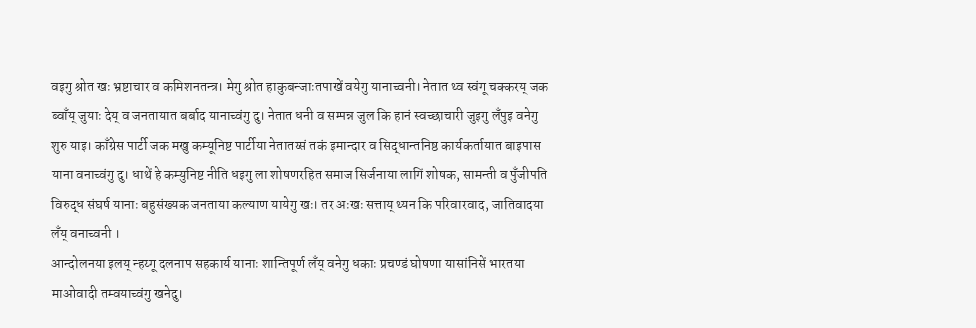वइगु श्रोत खः भ्रष्टाचार व कमिशनतन्त्र। मेगु श्रोत हाकुबन्जाःतपाखें वयेगु यानाच्वनी। नेतात थ्व स्वंगू चक्करय् जक ब्वाँय् जुयाः देय् व जनतायात बर्बाद यानाच्वंगु दु। नेतात धनी व सम्पन्न जुल कि हानं स्वच्छाचारी जुइगु लँपुइ वनेगु शुरु याइ। काँग्रेस पार्टी जक मखु कम्यूनिष्ट पार्टीया नेतातय्सं तकं इमान्दार व सिद्धान्तनिष्ठ कार्यकर्तायात बाइपास याना वनाच्वंगु दु। धाथें हे कम्युनिष्ट नीति धइगु ला शोषणरहित समाज सिर्जनाया लागिं शोषक, सामन्ती व पुँजीपति विरुद्ध संघर्ष यानाः बहुसंख्यक जनताया कल्याण यायेगु खः। तर अःखः सत्ताय् थ्यन कि परिवारवाद, जातिवादया लँय् वनाच्वनी ।
आन्दोलनया इलय् न्हय्गू दलनाप सहकार्य यानाः शान्तिपूर्ण लँय् वनेगु धकाः प्रचण्डं घोषणा यासांनिसें भारतया माओवादी तम्वयाच्वंगु खनेदु।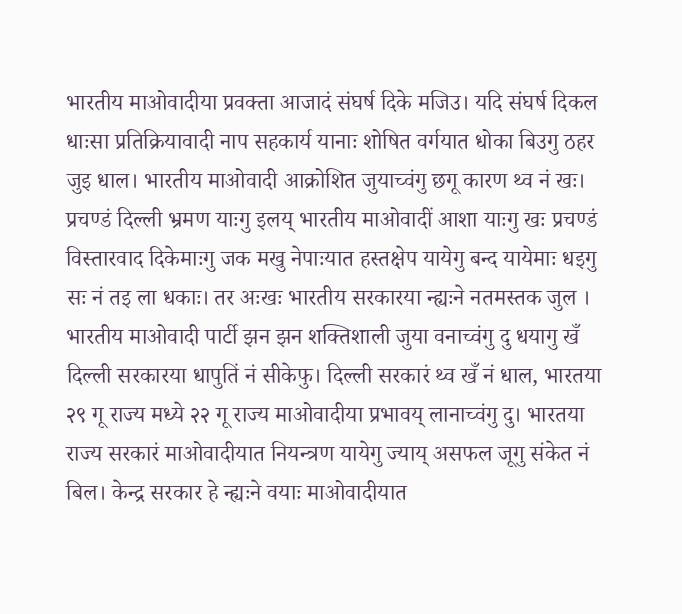भारतीय माओवादीया प्रवक्ता आजादं संघर्ष दिके मजिउ। यदि संघर्ष दिकल धाःसा प्रतिक्रियावादी नाप सहकार्य यानाः शोषित वर्गयात धोका बिउगु ठहर जुइ धाल। भारतीय माओवादी आक्रोशित जुयाच्वंगु छगू कारण थ्व नं खः। प्रचण्डं दिल्ली भ्रमण याःगु इलय् भारतीय माओवादीं आशा याःगु खः प्रचण्डं विस्तारवाद दिकेमाःगु जक मखु नेपाःयात हस्तक्षेप यायेगु बन्द यायेमाः धइगु सः नं तइ ला धकाः। तर अःखः भारतीय सरकारया न्ह्यःने नतमस्तक जुल ।
भारतीय माओवादी पार्टी झन झन शक्तिशाली जुया वनाच्वंगु दु धयागु खँ दिल्ली सरकारया धापुतिं नं सीकेफु। दिल्ली सरकारं थ्व खँ नं धाल, भारतया २९ गू राज्य मध्ये २२ गू राज्य माओवादीया प्रभावय् लानाच्वंगु दु। भारतया राज्य सरकारं माओवादीयात नियन्त्रण यायेगु ज्याय् असफल जूगु संकेत नं बिल। केन्द्र सरकार हे न्ह्यःने वयाः माओवादीयात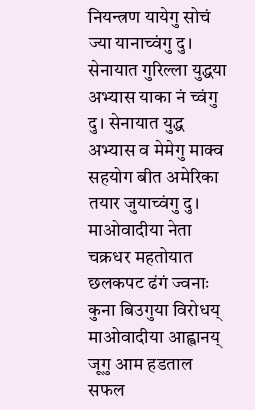नियन्त्रण यायेगु सोचं ज्या यानाच्वंगु दु। सेनायात गुरिल्ला युद्धया अभ्यास याका नं च्वंगु दु। सेनायात युद्ध अभ्यास व मेमेगु माक्व सहयोग बीत अमेरिका तयार जुयाच्वंगु दु। माओवादीया नेता चक्रधर महतोयात छलकपट ढंगं ज्वनाः कुना बिउगुया विरोधय् माओवादीया आह्वानय् जूगु आम हडताल सफल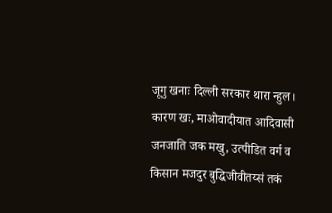जूगु खनाः दिल्ली सरकार थारा न्हुल। कारण खः, माओवादीयात आदिवासी जनजाति जक मखु, उत्पीडित वर्ग व किसान मजदुर बुद्धिजीवीतय्सं तकं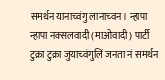समर्थन यानाच्वंगु लानाच्वन। न्हापा न्हापा नक्सलवादी (माओवादी) पार्टी टुक्रा टुक्रा जुयाच्वंगुलिं जनता नं समर्थन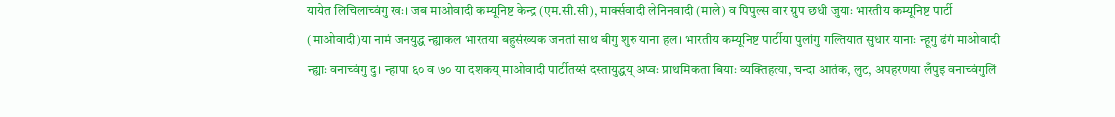यायेत लिचिलाच्वंगु खः। जब माओवादी कम्यूनिष्ट केन्द्र (एम.सी.सी), मार्क्सवादी लेनिनवादी (माले) व पिपुल्स वार ग्रुप छधी जुयाः भारतीय कम्यूनिष्ट पार्टी (माओवादी)या नामं जनयुद्ध न्ह्याकल भारतया बहुसंख्यक जनतां साथ बीगु शुरु याना हल। भारतीय कम्यूनिष्ट पार्टीया पुलांगु गल्तियात सुधार यानाः न्हूगु ढंगं माओवादी न्ह्याः वनाच्वंगु दु। न्हापा ६० व ७० या दशकय् माओवादी पार्टीतय्सं दस्तायुद्धय् अप्वः प्राथमिकता बियाः व्यक्तिहत्या, चन्दा आतंक, लुट, अपहरणया लँपुइ वनाच्वंगुलिं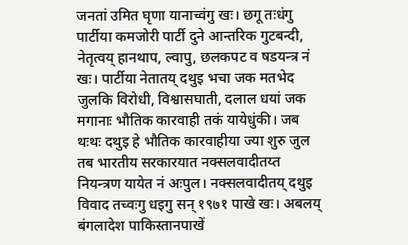जनतां उमित घृणा यानाच्वंगु खः। छगू तःधंगु पार्टीया कमजोरी पार्टी दुने आन्तरिक गुटबन्दी, नेतृत्वय् हानथाप, ल्वापु, छलकपट व षडयन्त्र नं खः। पार्टीया नेतातय् दथुइ भचा जक मतभेद जुलकि विरोधी, विश्वासघाती, दलाल धयां जक मगानाः भौतिक कारवाही तकं यायेधुंकी। जब थःथः दथुइ हे भौतिक कारवाहीया ज्या शुरु जुल तब भारतीय सरकारयात नक्सलवादीतय्त नियन्त्रण यायेत नं अःपुल। नक्सलवादीतय् दथुइ विवाद तच्वःगु धइगु सन् १९७१ पाखे खः। अबलय् बंगलादेश पाकिस्तानपाखें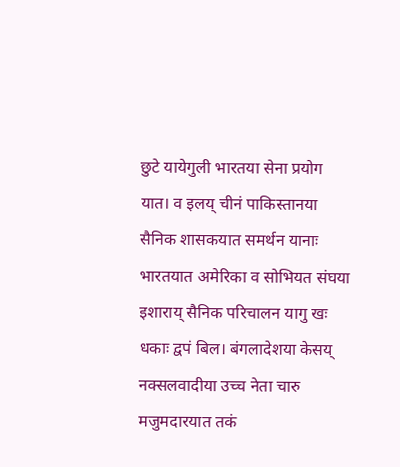छुटे यायेगुली भारतया सेना प्रयोग यात। व इलय् चीनं पाकिस्तानया सैनिक शासकयात समर्थन यानाः भारतयात अमेरिका व सोभियत संघया इशाराय् सैनिक परिचालन यागु खः धकाः द्वपं बिल। बंगलादेशया केसय् नक्सलवादीया उच्च नेता चारु मजुमदारयात तकं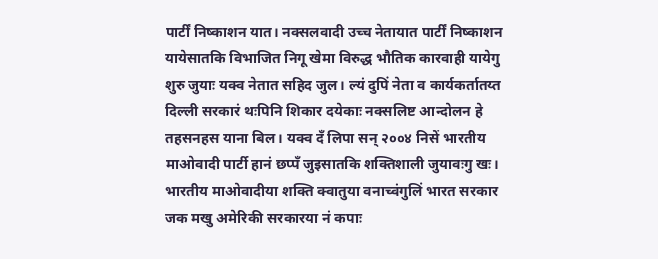पार्टीं निष्काशन यात। नक्सलवादी उच्च नेतायात पार्टीं निष्काशन यायेसातकि विभाजित निगू खेमा विरुद्ध भौतिक कारवाही यायेगु शुरु जुयाः यक्व नेतात सहिद जुल। ल्यं दुपिं नेता व कार्यकर्तातय्त दिल्ली सरकारं थःपिनि शिकार दयेकाः नक्सलिष्ट आन्दोलन हे तहसनहस याना बिल। यक्व दँ लिपा सन् २००४ निसें भारतीय माओवादी पार्टी हानं छप्पँ जुइसातकि शक्तिशाली जुयावःगु खः। भारतीय माओवादीया शक्ति क्वातुया वनाच्वंगुलिं भारत सरकार जक मखु अमेरिकी सरकारया नं कपाः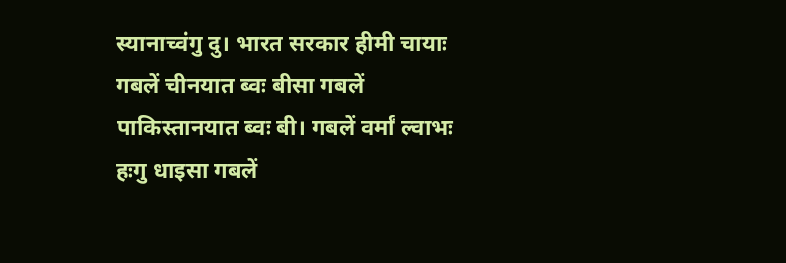स्यानाच्वंगु दु। भारत सरकार हीमी चायाः गबलें चीनयात ब्वः बीसा गबलें पाकिस्तानयात ब्वः बी। गबलें वर्मां ल्वाभः हःगु धाइसा गबलें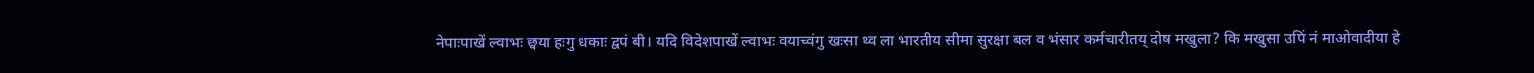नेपाःपाखें ल्वाभः छ्वया हःगु धकाः द्वपं बी। यदि विदेशपाखें ल्वाभः वयाच्वंगु खःसा थ्व ला भारतीय सीमा सुरक्षा बल व भंसार कर्मचारीतय् दोष मखुला? कि मखुसा उपिं नं माओवादीया हे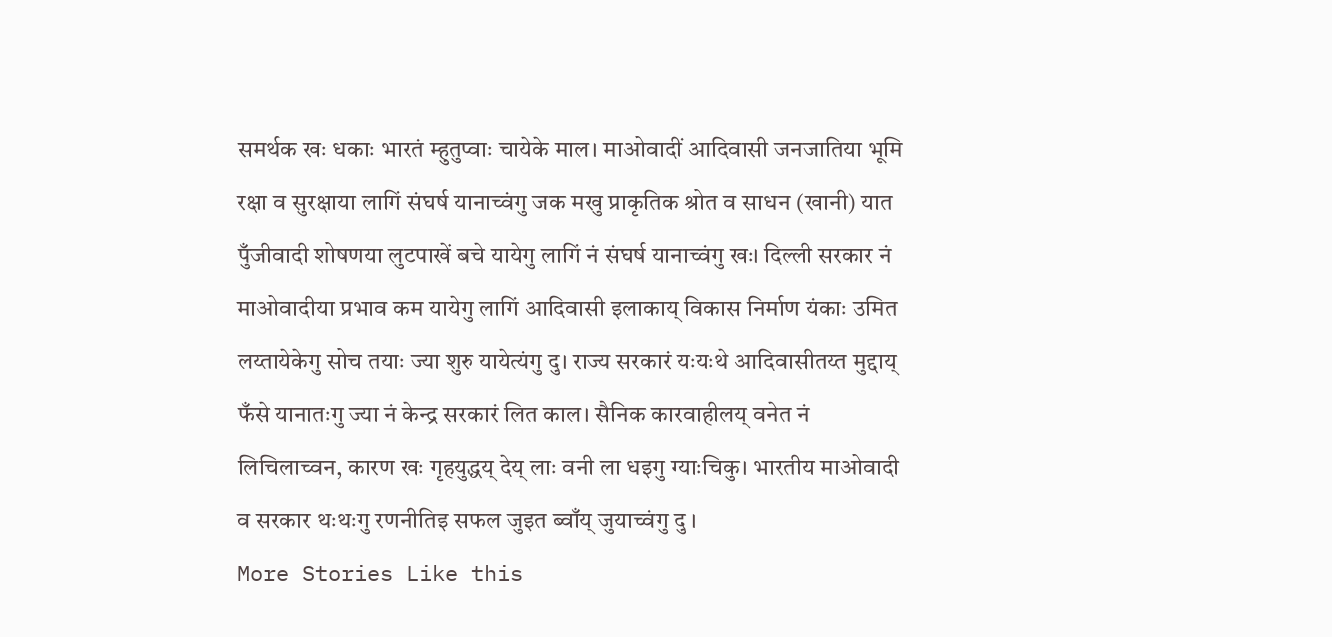समर्थक खः धकाः भारतं म्हुतुप्वाः चायेके माल। माओवादीं आदिवासी जनजातिया भूमि रक्षा व सुरक्षाया लागिं संघर्ष यानाच्वंगु जक मखु प्राकृतिक श्रोत व साधन (खानी) यात पुँजीवादी शोषणया लुटपाखें बचे यायेगु लागिं नं संघर्ष यानाच्वंगु खः। दिल्ली सरकार नं माओवादीया प्रभाव कम यायेगु लागिं आदिवासी इलाकाय् विकास निर्माण यंकाः उमित लय्तायेकेगु सोच तयाः ज्या शुरु यायेत्यंगु दु। राज्य सरकारं यःयःथे आदिवासीतय्त मुद्दाय् फँसे यानातःगु ज्या नं केन्द्र सरकारं लित काल। सैनिक कारवाहीलय् वनेत नं लिचिलाच्वन, कारण खः गृहयुद्धय् देय् लाः वनी ला धइगु ग्याःचिकु। भारतीय माओवादी व सरकार थःथःगु रणनीतिइ सफल जुइत ब्वाँय् जुयाच्वंगु दु ।
More Stories Like this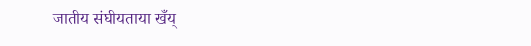जातीय संघीयताया खँय्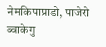नेमकिपाप्राडो, पाजेरो ब्वाकेगु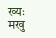ख्यः मखु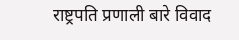राष्ट्रपति प्रणाली बारे विवाद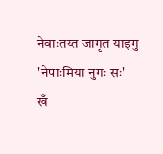नेवाःतय्त जागृत याइगु 'नेपाःमिया नुगः सः'
खँ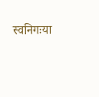स्वनिगःया